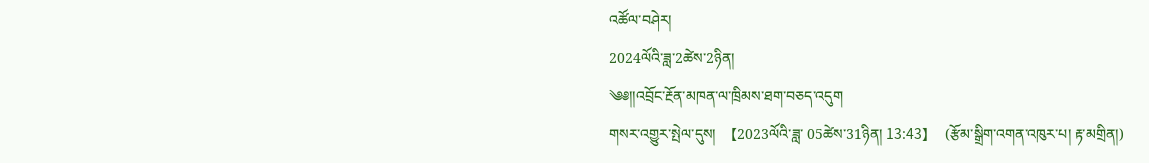འཚོལ་བཤེར།
2024ལོའི་ཟླ་2ཚེས་2ཉིན།
༄༅།།འབྲོང་རྔོན་མཁན་ལ་ཁྲིམས་ཐག་བཅད་འདུག
གསར་འགྱུར་སྤེལ་དུས།  【2023ལོའི་ཟླ་ 05ཚེས་31ཉིན། 13:43】   (རྩོམ་སྒྲིག་འགན་འཁུར་པ། རྟ་མགྲིན།)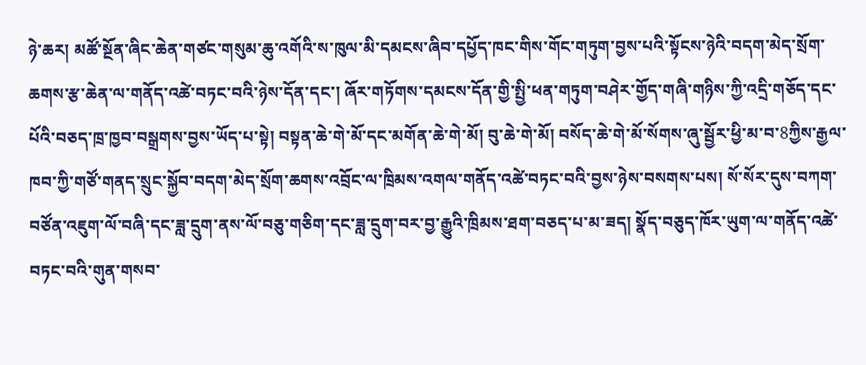ཉེ་ཆར། མཚོ་སྔོན་ཞིང་ཆེན་གཙང་གསུམ་ཆུ་འགོའི་ས་ཁུལ་མི་དམངས་ཞིབ་དཔྱོད་ཁང་གིས་གོང་གཏུག་བྱས་པའི་སྟོངས་ཉེའི་བདག་མེད་སྲོག་ཆགས་རྩ་ཆེན་ལ་གནོད་འཚེ་བཏང་བའི་ཉེས་དོན་དང་། ཞོར་གཏོགས་དམངས་དོན་གྱི་སྤྱི་ཕན་གཏུག་བཤེར་གྱོད་གཞི་གཉིས་ཀྱི་འདྲི་གཅོད་དང་པོའི་བཅད་ཁྲ་ཁྱབ་བསྒྲགས་བྱས་ཡོད་པ་སྟེ། བསྟན་ཆེ་གེ་མོ་དང་མགོན་ཆེ་གེ་མོ། བུ་ཆེ་གེ་མོ། བསོད་ཆེ་གེ་མོ་སོགས་ཞུ་སྦྱོར་ཕྱི་མ་བ་8ཀྱིས་རྒྱལ་ཁབ་ཀྱི་གཙོ་གནད་སྲུང་སྐྱོབ་བདག་མེད་སྲོག་ཆགས་འབྲོང་ལ་ཁྲིམས་འགལ་གནོད་འཚེ་བཏང་བའི་བྱས་ཉེས་བསགས་པས། སོ་སོར་དུས་བཀག་བཙོན་འཇུག་ལོ་བཞི་དང་ཟླ་དྲུག་ནས་ལོ་བཅུ་གཅིག་དང་ཟླ་དྲུག་བར་བྱ་རྒྱུའི་ཁྲིམས་ཐག་བཅད་པ་མ་ཟད། སྣོད་བཅུད་ཁོར་ཡུག་ལ་གནོད་འཚེ་བཏང་བའི་གུན་གསབ་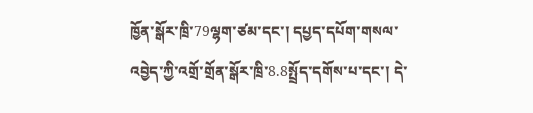ཁྱོན་སྒོར་ཁྲི་79ལྷག་ཙམ་དང་། དཔྱད་དཔོག་གསལ་འབྱེད་ཀྱི་འགྲོ་གྲོན་སྒོར་ཁྲི་8.8སྤྲོད་དགོས་པ་དང་། དེ་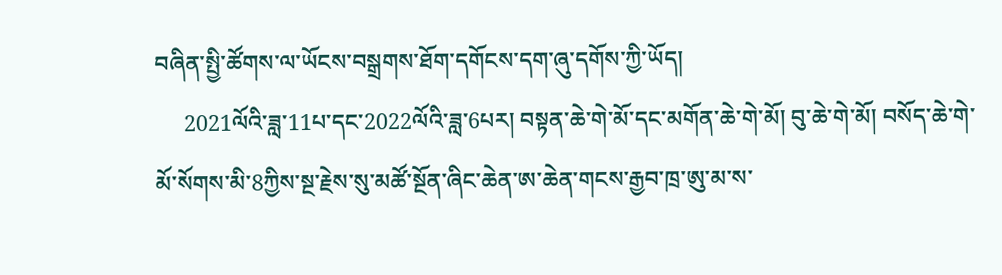བཞིན་སྤྱི་ཚོགས་ལ་ཡོངས་བསྒྲགས་ཐོག་དགོངས་དག་ཞུ་དགོས་ཀྱི་ཡོད།
     2021ལོའི་ཟླ་11པ་དང་2022ལོའི་ཟླ་6པར། བསྟན་ཆེ་གེ་མོ་དང་མགོན་ཆེ་གེ་མོ། བུ་ཆེ་གེ་མོ། བསོད་ཆེ་གེ་མོ་སོགས་མི་8ཀྱིས་སྔ་རྗེས་སུ་མཚོ་སྔོན་ཞིང་ཆེན་ཨ་ཆེན་གངས་རྒྱབ་ཁྲ་ཨུ་མ་ས་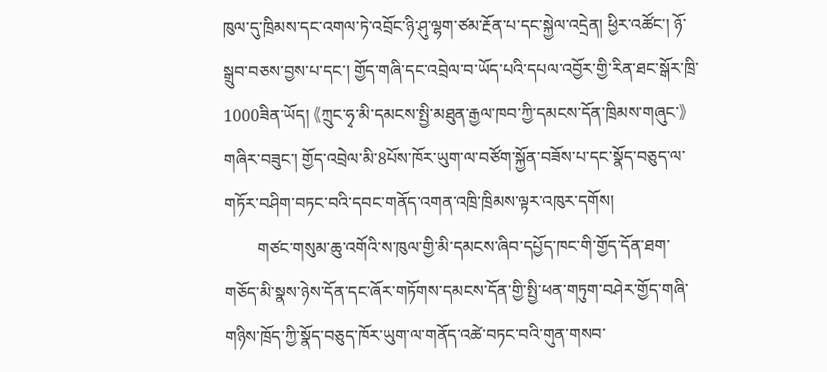ཁུལ་དུ་ཁྲིམས་དང་འགལ་ཏེ་འབྲོང་ཉི་ཤུ་ལྷག་ཙམ་རྔོན་པ་དང་སྐྱེལ་འདྲེན། ཕྱིར་འཚོང་། ཉོ་སྒྲུབ་བཅས་བྱས་པ་དང་། གྱོད་གཞི་དང་འབྲེལ་བ་ཡོད་པའི་དཔལ་འབྱོར་གྱི་རིན་ཐང་སྒོར་ཁྲི་1000ཟིན་ཡོད། 《ཀྲུང་ཧྭ་མི་དམངས་སྤྱི་མཐུན་རྒྱལ་ཁབ་ཀྱི་དམངས་དོན་ཁྲིམས་གཞུང་》གཞིར་བཟུང་། གྱོད་འབྲེལ་མི་8པོས་ཁོར་ཡུག་ལ་བཙོག་སྐྱོན་བཟོས་པ་དང་སྣོད་བཅུད་ལ་གཏོར་བཤིག་བཏང་བའི་དབང་གནོད་འགན་འཁྲི་ཁྲིམས་ལྟར་འཁུར་དགོས།
        གཙང་གསུམ་ཆུ་འགོའི་ས་ཁུལ་གྱི་མི་དམངས་ཞིབ་དཔྱོད་ཁང་གི་གྱོད་དོན་ཐག་གཅོད་མི་སྣས་ཉེས་དོན་དང་ཞོར་གཏོགས་དམངས་དོན་གྱི་སྤྱི་ཕན་གཏུག་བཤེར་གྱོད་གཞི་གཉིས་ཁྲོད་ཀྱི་སྣོད་བཅུད་ཁོར་ཡུག་ལ་གནོད་འཚེ་བཏང་བའི་གུན་གསབ་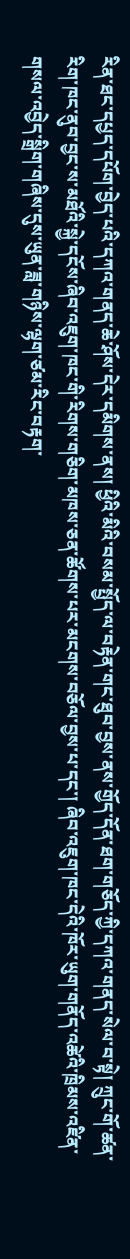རིན་ཐང་དཔྱད་དཔོག་བྱེད་པའི་དཀའ་གནད་ཆེ་ཤོས་དེར་དམིགས་ནས། ཕྱིའི་མིའི་བསམ་སྤྱོད་ལ་བརྟེན་གང་ཐུབ་བྱས་ནས་གྱོད་དོན་ཐག་གཅོད་ཀྱི་དཀའ་གནད་སེལ་བ་སྟེ། ཀྲུང་གོ་ཚན་རིག་ཁང་ནུབ་བྱང་ས་མཐོའི་སྐྱེ་དངོས་ཞིབ་འཇུག་ཁང་གི་རིགས་གཅིག་མཁས་ཅན་ཚོགས་པར་མངགས་བཅོལ་བྱས་པ་དང་། ཞིབ་འཇུག་ཁང་དེའི་ཁོར་ཡུག་གནོད་འཚེའི་ཁྲིམས་འཛིན་གསལ་འབྱེད་སྒྲིག་གཞིས་དུས་ཡུན་ཟླ་གཉིས་ལྷག་ཙམ་རིང་བརྟག་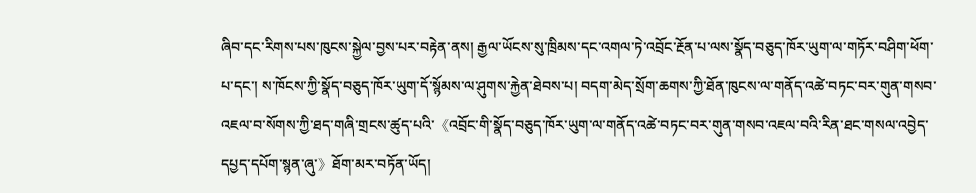ཞིབ་དང་རིགས་པས་ཁུངས་སྐྱེལ་བྱས་པར་བརྟེན་ནས། རྒྱལ་ཡོངས་སུ་ཁྲིམས་དང་འགལ་ཏེ་འབྲོང་རྔོན་པ་ལས་སྣོད་བཅུད་ཁོར་ཡུག་ལ་གཏོར་བཤིག་ཕོག་པ་དང་། ས་ཁོངས་ཀྱི་སྣོད་བཅུད་ཁོར་ཡུག་དོ་སྙོམས་ལ་ཤུགས་རྐྱེན་ཐེབས་པ། བདག་མེད་སྲོག་ཆགས་ཀྱི་ཐོན་ཁུངས་ལ་གནོད་འཚེ་བཏང་བར་གུན་གསབ་འཇལ་བ་སོགས་ཀྱི་ཐད་གཞི་གྲངས་ཚུད་པའི་《འབྲོང་གི་སྣོད་བཅུད་ཁོར་ཡུག་ལ་གནོད་འཚེ་བཏང་བར་གུན་གསབ་འཇལ་བའི་རིན་ཐང་གསལ་འབྱེད་དཔྱད་དཔོག་སྙན་ཞུ་》ཐོག་མར་བཏོན་ཡོད།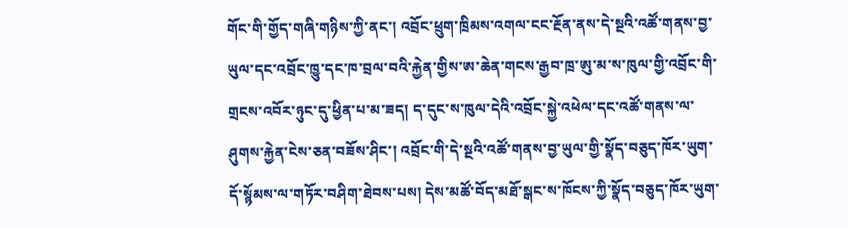གོང་གི་གྱོད་གཞི་གཉིས་ཀྱི་ནང་། འབྲོང་ཕྲུག་ཁྲིམས་འགལ་ངང་རྔོན་ནས་དེ་སྔའི་འཚོ་གནས་བྱ་ཡུལ་དང་འབྲོང་ཁྱུ་དང་ཁ་བྲལ་བའི་རྐྱེན་གྱིས་ཨ་ཆེན་གངས་རྒྱབ་ཁྲ་ཨུ་མ་ས་ཁུལ་གྱི་འབྲོང་གི་གྲངས་འབོར་ཉུང་དུ་ཕྱིན་པ་མ་ཟད། ད་དུང་ས་ཁུལ་དེའི་འབྲོང་སྐྱེ་འཕེལ་དང་འཚོ་གནས་ལ་ཤུགས་རྐྱེན་ངེས་ཅན་བཟོས་ཤིང་། འབྲོང་གི་དེ་སྔའི་འཚོ་གནས་བྱ་ཡུལ་གྱི་སྣོད་བཅུད་ཁོར་ཡུག་དོ་སྙོམས་ལ་གཏོར་བཤིག་ཐེབས་པས། དེས་མཚོ་བོད་མཐོ་སྒང་ས་ཁོངས་ཀྱི་སྣོད་བཅུད་ཁོར་ཡུག་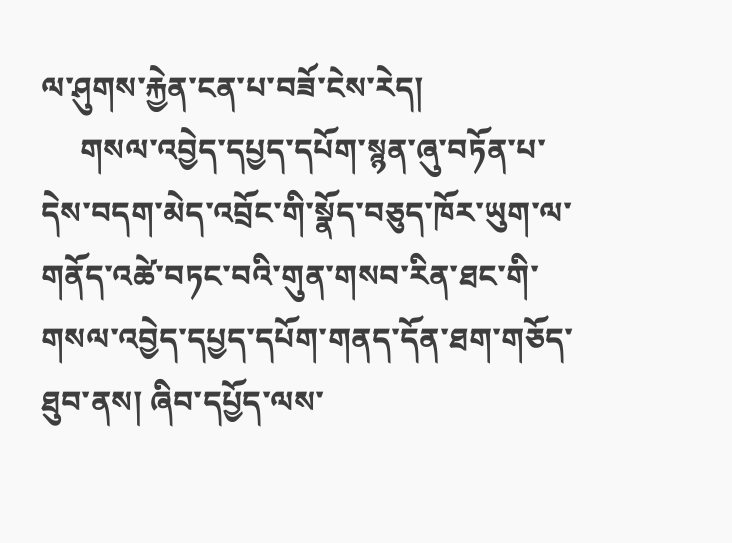ལ་ཤུགས་རྐྱེན་ངན་པ་བཟོ་ངེས་རེད།
     གསལ་འབྱེད་དཔྱད་དཔོག་སྙན་ཞུ་བཏོན་པ་དེས་བདག་མེད་འབྲོང་གི་སྣོད་བཅུད་ཁོར་ཡུག་ལ་གནོད་འཚེ་བཏང་བའི་གུན་གསབ་རིན་ཐང་གི་གསལ་འབྱེད་དཔྱད་དཔོག་གནད་དོན་ཐག་གཅོད་ཐུབ་ནས། ཞིབ་དཔྱོད་ལས་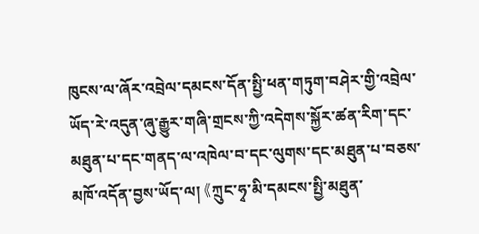ཁུངས་ལ་ཞོར་འབྲེལ་དམངས་དོན་སྤྱི་ཕན་གཏུག་བཤེར་གྱི་འབྲེལ་ཡོད་རེ་འདུན་ཞུ་རྒྱུར་གཞི་གྲངས་ཀྱི་འདེགས་སྐྱོར་ཚན་རིག་དང་མཐུན་པ་དང་གནད་ལ་འཁེལ་བ་དང་ལུགས་དང་མཐུན་པ་བཅས་མཁོ་འདོན་བྱས་ཡོད་ལ། 《ཀྲུང་ཧྭ་མི་དམངས་སྤྱི་མཐུན་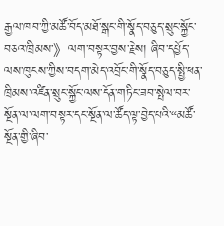རྒྱལ་ཁབ་ཀྱི་མཚོ་བོད་མཐོ་སྒང་གི་སྣོད་བཅུད་སྲུང་སྐྱོང་བཅའ་ཁྲིམས་》ལག་བསྟར་བྱས་རྗེས། ཞིབ་དཔྱོད་ལས་ཁུངས་ཀྱིས་བདག་མེད་འབྲོང་གི་སྣོད་བཅུད་སྤྱི་ཕན་ཁྲིམས་འཛིན་སྲུང་སྐྱོང་ལས་དོན་གཏིང་ཟབ་སྤེལ་བར་སྔོན་ལ་ལག་བསྟར་དང་སྔོན་ལ་ཚོད་ལྟ་བྱེད་པའི་“མཚོ་སྔོན་གྱི་ཞིབ་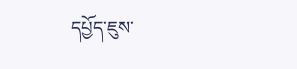དཔྱོད་ཇུས་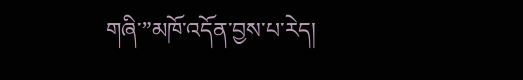གཞི་”མཁོ་འདོན་བྱས་པ་རེད།